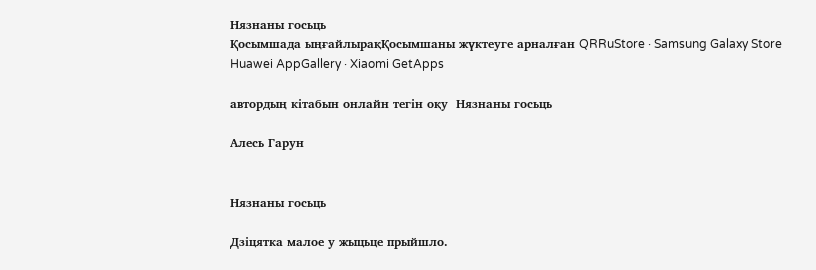Нязнаны госьць
Қосымшада ыңғайлырақҚосымшаны жүктеуге арналған QRRuStore · Samsung Galaxy Store
Huawei AppGallery · Xiaomi GetApps

автордың кітабын онлайн тегін оқу  Нязнаны госьць

Алесь Гарун


Нязнаны госьць

Дзіцятка малое у жыцьце прыйшло.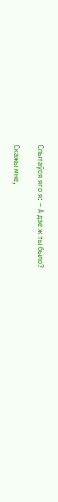Спытаўся яго я: – А дзе ж ты было?

Скажы мне,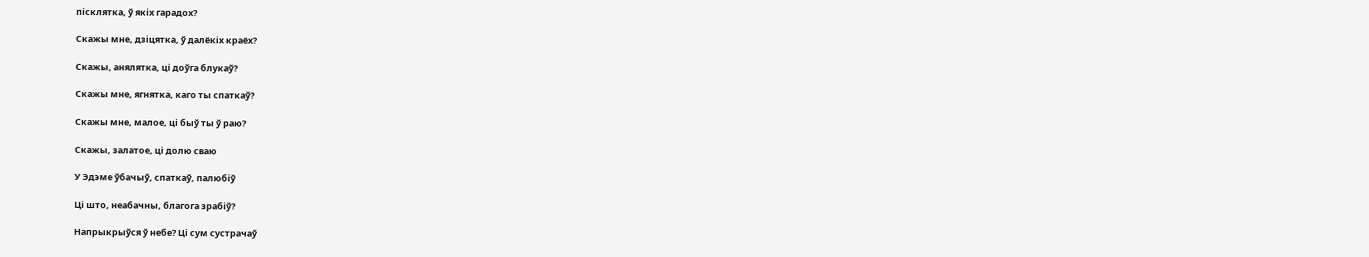пісклятка, ў якіх гарадох?

Скажы мне, дзіцятка, ў далёкіх краёх?

Скажы, анялятка, ці доўга блукаў?

Скажы мне, ягнятка, каго ты спаткаў?

Скажы мне, малое, ці быў ты ў раю?

Скажы, залатое, ці долю сваю

У Эдэме ўбачыў, спаткаў, палюбіў

Ці што, неабачны, благога зрабіў?

Напрыкрыўся ў небе? Ці сум сустрачаў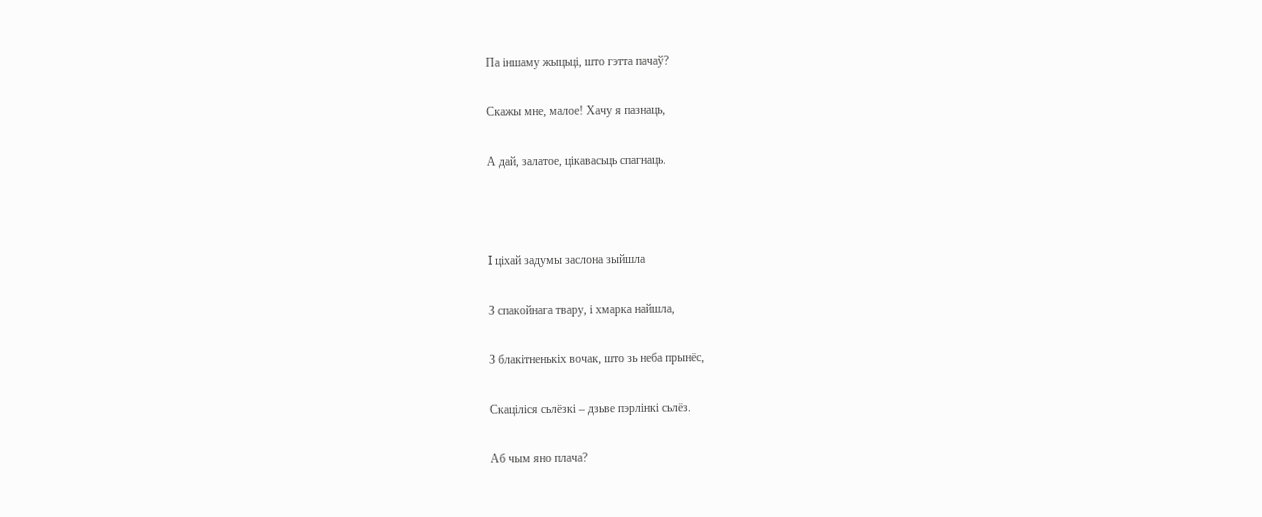Па іншаму жыцьці, што гэтта пачаў?

Скажы мне, малое! Хачу я пазнаць,

А дай, залатое, цікавасьць спагнаць.



I ціхай задумы заслона зыйшла

З спакойнага твару, і хмарка найшла,

З блакітненькіх вочак, што зь неба прынёс,

Скаціліся сьлёзкі – дзьве пэрлінкі сьлёз.

Аб чым яно плача?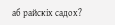аб райскіх садох?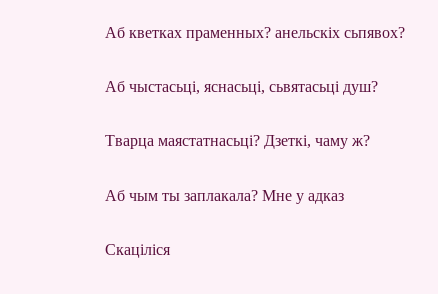Аб кветках праменных? анельскіх сьпявох?

Аб чыстасьці, яснасьці, сьвятасьці душ?

Тварца маястатнасьці? Дзеткі, чаму ж?

Аб чым ты заплакала? Мне у адказ

Скаціліся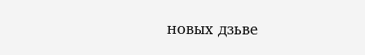новых дзьве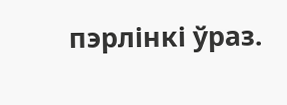пэрлінкі ўраз.